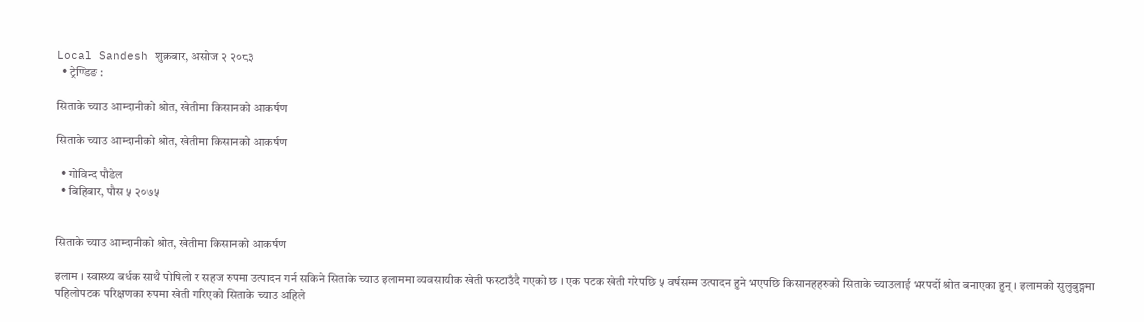Local Sandesh शुक्रबार, असोज २ २०८३
  • ट्रेण्डिङ :

सिताके च्याउ आम्दानीको श्रोत, खेतीमा किसानको आकर्षण

सिताके च्याउ आम्दानीको श्रोत, खेतीमा किसानको आकर्षण

  • गोविन्द पौडेल
  • बिहिबार, पौस ५ २०७५


सिताके च्याउ आम्दानीको श्रोत, खेतीमा किसानको आकर्षण

इलाम । स्वास्थ्य बर्धक साथै पोषिलो र सहज रुपमा उत्पादन गर्न सकिने सिताके च्याउ इलाममा व्यवसायीक खेती फस्टाउँदै गएको छ । एक पटक खेती गरेपछि ५ वर्षसम्म उत्पादन हुने भएपछि किसानहहरुको सिताके च्याउलाई भरपर्दो श्रोत बनाएका हुन् । इलामको सुलुबुङ्गमा पहिलोपटक परिक्षणका रुपमा खेती गरिएको सिताके च्याउ अहिले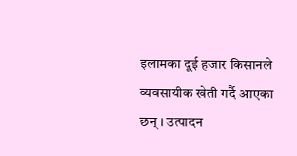इलामका दूई हजार किसानले व्यवसायीक खेती गर्दै आएका छन् । उत्पादन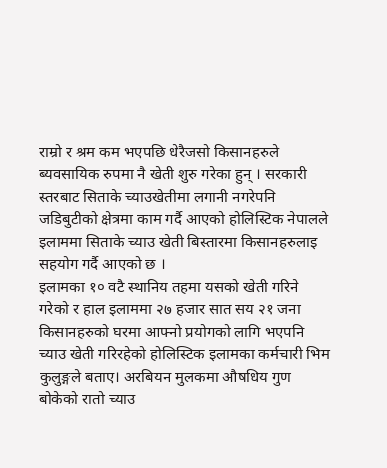राम्रो र श्रम कम भएपछि धेरैजसो किसानहरुले ब्यवसायिक रुपमा नै खेती शुरु गरेका हुन् । सरकारी स्तरबाट सिताके च्याउखेतीमा लगानी नगरेपनि जडिबुटीको क्षेत्रमा काम गर्दै आएको होलिस्टिक नेपालले इलाममा सिताके च्याउ खेती बिस्तारमा किसानहरुलाइ सहयोग गर्दै आएको छ ।
इलामका १० वटै स्थानिय तहमा यसको खेती गरिने गरेको र हाल इलाममा २७ हजार सात सय २१ जना किसानहरुको घरमा आफ्नो प्रयोगको लागि भएपनि च्याउ खेती गरिरहेको होलिस्टिक इलामका कर्मचारी भिम कुलुङ्गले बताए। अरबियन मुलकमा औषधिय गुण बोकेको रातो च्याउ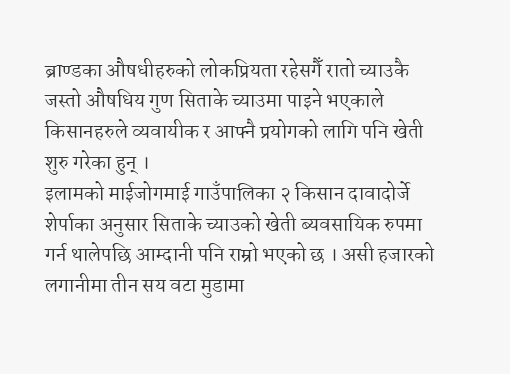ब्राण्डका औषधीहरुको लोकप्रियता रहेसगैँ रातो च्याउकै जस्तो औषधिय गुण सिताके च्याउमा पाइने भएकाले किसानहरुले व्यवायीक र आफ्नै प्रयोगको लागि पनि खेती शुरु गरेका हुन् ।
इलामको माईजोगमाई गाउँपालिका २ किसान दावादोर्जे शेर्पाका अनुसार सिताके च्याउको खेती ब्यवसायिक रुपमा गर्न थालेपछि आम्दानी पनि राम्रो भएको छ । असी हजारको लगानीमा तीन सय वटा मुडामा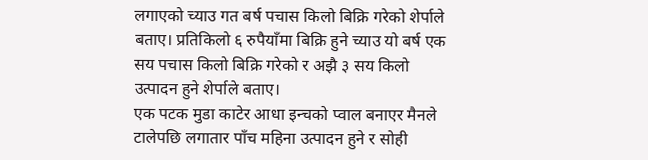लगाएको च्याउ गत बर्ष पचास किलो बिक्रि गरेको शेर्पाले बताए। प्रतिकिलो ६ रुपैयाँमा बिक्रि हुने च्याउ यो बर्ष एक सय पचास किलो बिक्रि गरेको र अझै ३ सय किलो उत्पादन हुने शेर्पाले बताए।
एक पटक मुडा काटेर आधा इन्चको प्वाल बनाएर मैनले टालेपछि लगातार पाँच महिना उत्पादन हुने र सोही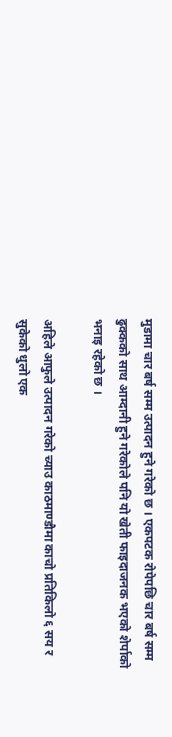मुडामा चार बर्ष सम्म उत्पादन हुने गरेको छ । एकपटक रोपेपछि चार बर्ष सम्म ढुक्कको साथ आम्दानी हुने गरेकोले पनि यो खेती फाइदाजनक भएको शेर्पाको भनाइ रहेको छ ।

अहिले आफुले उत्पादन गरेको च्याउ काठमाण्डौमा काचो प्रतिकिलो ६ सय र सुकेको धुलो एक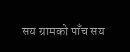सय ग्रामको पाँच सय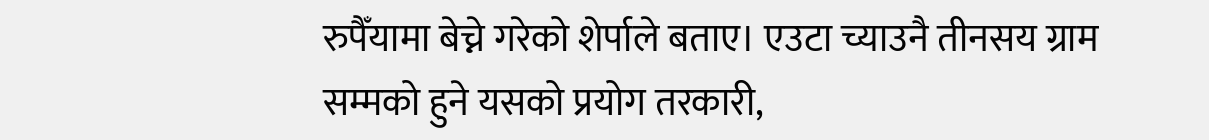रुपैँयामा बेच्ने गरेको शेर्पाले बताए। एउटा च्याउनै तीनसय ग्राम सम्मको हुने यसको प्रयोग तरकारी,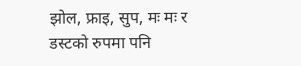झोल, फ्राइ, सुप, मः मः र डस्टको रुपमा पनि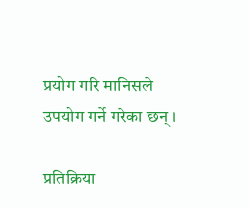प्रयोग गरि मानिसले उपयोग गर्ने गरेका छन् ।

प्रतिक्रिया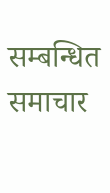सम्बन्धित समाचार